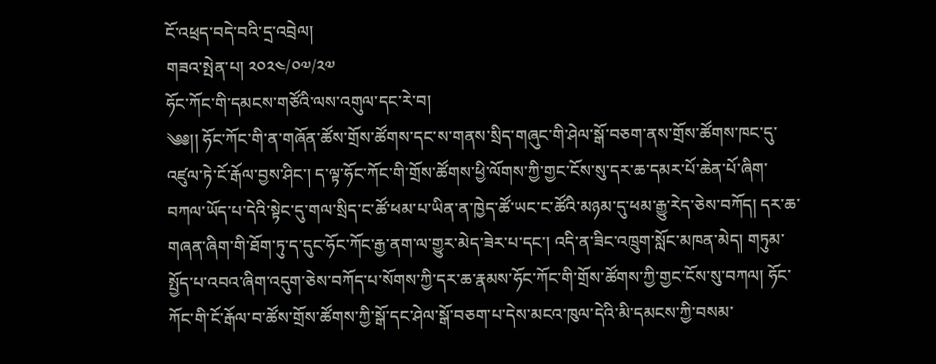ངོ་འཕྲད་བདེ་བའི་དྲ་འབྲེལ།
གཟའ་སྤེན་པ། ༢༠༢༤/༠༧/༢༧
ཧོང་ཀོང་གི་དམངས་གཙོའི་ལས་འགུལ་དང་རེ་བ།
༄༅།། ཧོང་ཀོང་གི་ན་གཞོན་ཚོས་གྲོས་ཚོགས་དང་ས་གནས་སྲིད་གཞུང་གི་ཤེལ་སྒོ་བཅག་ནས་གྲོས་ཚོགས་ཁང་དུ་འཛུལ་ཏེ་ངོ་རྒོལ་བྱས་ཤིང་། ད་ལྟ་ཧོང་ཀོང་གི་གྲོས་ཚོགས་ཕྱི་ལོགས་ཀྱི་གྱང་ངོས་སུ་དར་ཆ་དམར་པོ་ཆེན་པོ་ཞིག་བཀལ་ཡོད་པ་དེའི་སྟེང་དུ་གལ་སྲིད་ང་ཚོ་ཕམ་པ་ཡིན་ན་ཁྱེད་ཚོ་ཡང་ང་ཚོའི་མཉམ་དུ་ཕམ་རྒྱུ་རེད་ཅེས་བཀོད། དར་ཆ་གཞན་ཞིག་གི་ཐོག་ཏུ་ད་དུང་ཧོང་ཀོང་རྒྱ་ནག་ལ་གྱུར་མེད་ཟེར་པ་དང་། འདི་ན་ཟིང་འཁྲུག་སློང་མཁན་མེད། གཏུམ་སྤྱོད་པ་འབའ་ཞིག་འདུག་ཅེས་བཀོད་པ་སོགས་ཀྱི་དར་ཆ་རྣམས་ཧོང་ཀོང་གི་གྲོས་ཚོགས་ཀྱི་གྱང་ངོས་སུ་བཀལ། ཧོང་ཀོང་གི་ངོ་རྒོལ་བ་ཚོས་གྲོས་ཚོགས་ཀྱི་སྒོ་དང་ཤེལ་སྒོ་བཅག་པ་དེས་མངའ་ཁུལ་དེའི་མི་དམངས་ཀྱི་བསམ་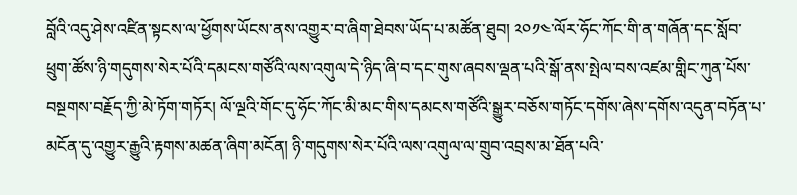བློའི་འདུ་ཤེས་འཛིན་སྟངས་ལ་ཕྱོགས་ཡོངས་ནས་འགྱུར་བ་ཞིག་ཐེབས་ཡོད་པ་མཚོན་ཐུབ། ༢༠༡༤་ལོར་ཧོང་ཀོང་གི་ན་གཞོན་དང་སློབ་ཕྲུག་ཚོས་ཉི་གདུགས་སེར་པོའི་དམངས་གཙོའི་ལས་འགུལ་དེ་ཉིད་ཞི་བ་དང་གུས་ཞབས་ལྡན་པའི་སྒོ་ནས་སྤེལ་བས་འཛམ་གླིང་ཀུན་པོས་བསྔགས་བརྗོད་ཀྱི་མེ་ཏོག་གཏོར། ལོ་ལྔའི་གོང་དུ་ཧོང་ཀོང་མི་མང་གིས་དམངས་གཙོའི་སྒྱུར་བཅོས་གཏོང་དགོས་ཞེས་དགོས་འདུན་བཏོན་པ་མངོན་དུ་འགྱུར་རྒྱུའི་རྟགས་མཚན་ཞིག་མངོན། ཉི་གདུགས་སེར་པོའི་ལས་འགུལ་ལ་གྲུབ་འབྲས་མ་ཐོན་པའི་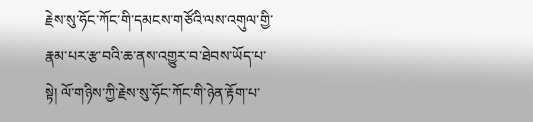རྗེས་སུ་ཧོང་ཀོང་གི་དམངས་གཙོའི་ལས་འགུལ་གྱི་རྣམ་པར་རྩ་བའི་ཆ་ནས་འགྱུར་བ་ཐེབས་ཡོད་པ་སྟེ། ལོ་གཉིས་ཀྱི་རྗེས་སུ་ཧོང་ཀོང་གི་ཉེན་རྟོག་པ་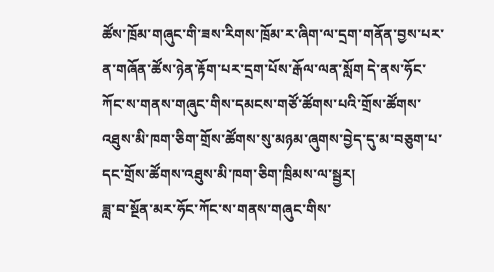ཚོས་ཁྲོམ་གཞུང་གི་ཟས་རིགས་ཁྲོམ་ར་ཞིག་ལ་དྲག་གནོན་བྱས་པར་ན་གཞོན་ཚོས་ཉེན་རྟོག་པར་དྲག་པོས་རྒོལ་ལན་སློག དེ་ནས་ཧོང་ཀོང་ས་གནས་གཞུང་གིས་དམངས་གཙོ་ཚོགས་པའི་གྲོས་ཚོགས་འཐུས་མི་ཁག་ཅིག་གྲོས་ཚོགས་སུ་མཉམ་ཞུགས་བྱེད་དུ་མ་བཅུག་པ་དང་གྲོས་ཚོགས་འཐུས་མི་ཁག་ཅིག་ཁྲིམས་ལ་སྦྱར།
ཟླ་བ་སྔོན་མར་ཧོང་ཀོང་ས་གནས་གཞུང་གིས་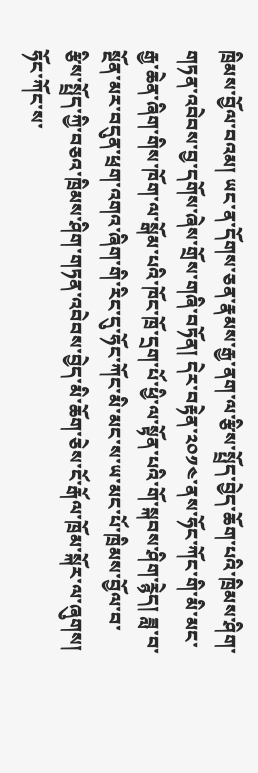ཁྲིམས་བྱོལ་བའམ། ཡང་ན་དོགས་ཅན་རྣམས་རྒྱ་ནག་ལ་རྩིས་སྤྲོད་བྱེད་ཆོག་པའི་ཁྲིམས་ཤིག་གཏན་འབེབས་བྱ་དགོས་ཞེས་གྲོས་གཞི་བཏོན། དེར་བརྟེན་༢༠༡༤་ནས་ཧོང་ཀོང་གི་མི་མང་རྒྱ་ཆེན་ཞིག་གིས་ཁོག་ལ་སྒོམ་པའི་ཁོང་ཁྲོ་དྲག་པོ་ཕྱི་ལ་སྟོན་པའི་གོ་སྐབས་ཤིག་རྙེད། ཟླ་བ་སྔོན་མར་བདུན་ཕྲག་འགའ་ཞིག་གི་རིང་དུ་ཧོང་ཀོང་མི་མང་ས་ཡ་མང་པོ་ཁྲིམས་བྱོལ་བ་རྩིས་སྤྲོད་ཀྱི་བཅའ་ཁྲིམས་ཤིག་གཏན་འབེབས་བྱེད་མི་ཆོག་ཅེས་ངོ་རྒོལ་ཁྲོམ་སྐོར་ལ་ཞུགས། ཧོང་ཀོང་ས་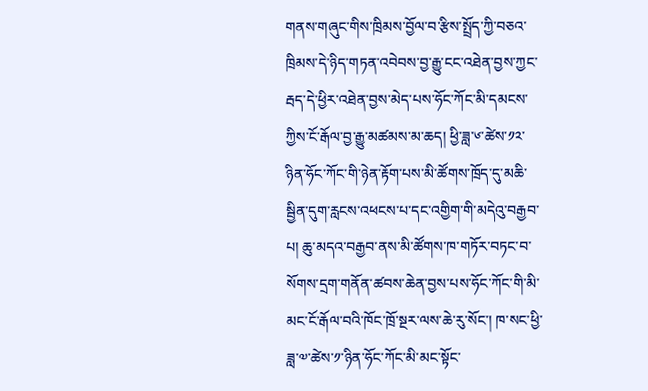གནས་གཞུང་གིས་ཁྲིམས་བྱོལ་བ་རྩིས་སྤྲོད་ཀྱི་བཅའ་ཁྲིམས་དེ་ཉིད་གཏན་འབེབས་བྱ་རྒྱུ་ངང་འཐེན་བྱས་ཀྱང་རྦད་དེ་ཕྱིར་འཐེན་བྱས་མེད་པས་ཧོང་ཀོང་མི་དམངས་ཀྱིས་ངོ་རྒོལ་བྱ་རྒྱུ་མཚམས་མ་ཆད། ཕྱི་ཟླ་༦་ཚེས་༡༢་ཉིན་ཧོང་ཀོང་གི་ཉེན་རྟོག་པས་མི་ཚོགས་ཁྲོད་དུ་མཆི་སྦྱིན་དུག་རླངས་འཕངས་པ་དང་འགྱིག་གི་མདེའུ་བརྒྱབ་པ། ཆུ་མདའ་བརྒྱབ་ནས་མི་ཚོགས་ཁ་གཏོར་བཏང་བ་སོགས་དྲག་གནོན་ཚབས་ཆེན་བྱས་པས་ཧོང་ཀོང་གི་མི་མང་ངོ་རྒོལ་བའི་ཁོང་ཁྲོ་སྔར་ལས་ཆེ་རུ་སོང་། ཁ་སང་ཕྱི་ཟླ་༧་ཚེས་༡་ཉིན་ཧོང་ཀོང་མི་མང་སྟོང་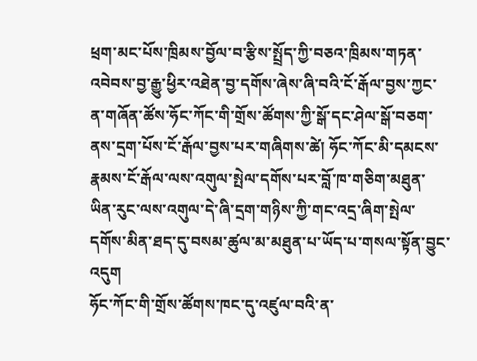ཕྲག་མང་པོས་ཁྲིམས་བྱོལ་བ་རྩིས་སྤྲོད་ཀྱི་བཅའ་ཁྲིམས་གཏན་འབེབས་བྱ་རྒྱུ་ཕྱིར་འཐེན་བྱ་དགོས་ཞེས་ཞི་བའི་ངོ་རྒོལ་བྱས་ཀྱང་ན་གཞོན་ཚོས་ཧོང་ཀོང་གི་གྲོས་ཚོགས་ཀྱི་སྒོ་དང་ཤེལ་སྒོ་བཅག་ནས་དྲག་པོས་ངོ་རྒོལ་བྱས་པར་གཞིགས་ཚེ། ཧོང་ཀོང་མི་དམངས་རྣམས་ངོ་རྒོལ་ལས་འགུལ་སྤེལ་དགོས་པར་བློ་ཁ་གཅིག་མཐུན་ཡིན་རུང་ལས་འགུལ་དེ་ཞི་དྲག་གཉིས་ཀྱི་གང་འདྲ་ཞིག་སྤེལ་དགོས་མིན་ཐད་དུ་བསམ་ཚུལ་མ་མཐུན་པ་ཡོད་པ་གསལ་སྟོན་བྱུང་འདུག
ཧོང་ཀོང་གི་གྲོས་ཚོགས་ཁང་དུ་འཛུལ་བའི་ན་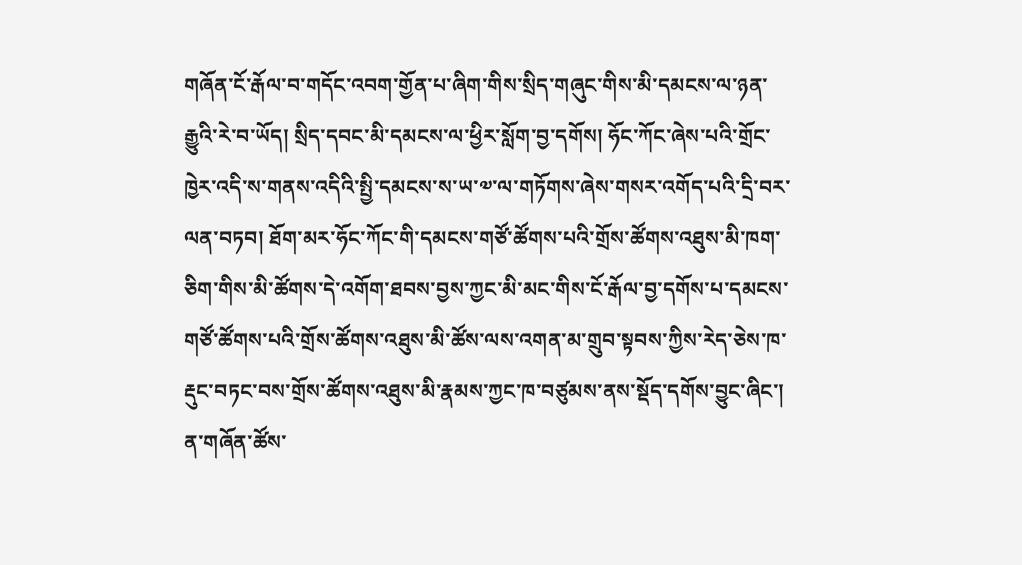གཞོན་ངོ་རྒོལ་བ་གདོང་འབག་གྱོན་པ་ཞིག་གིས་སྲིད་གཞུང་གིས་མི་དམངས་ལ་ཉན་རྒྱུའི་རེ་བ་ཡོད། སྲིད་དབང་མི་དམངས་ལ་ཕྱིར་སློག་བྱ་དགོས། ཧོང་ཀོང་ཞེས་པའི་གྲོང་ཁྱེར་འདི་ས་གནས་འདིའི་སྤྱི་དམངས་ས་ཡ་༧་ལ་གཏོགས་ཞེས་གསར་འགོད་པའི་དྲི་བར་ལན་བཏབ། ཐོག་མར་ཧོང་ཀོང་གི་དམངས་གཙོ་ཚོགས་པའི་གྲོས་ཚོགས་འཐུས་མི་ཁག་ཅིག་གིས་མི་ཚོགས་དེ་འགོག་ཐབས་བྱས་ཀྱང་མི་མང་གིས་ངོ་རྒོལ་བྱ་དགོས་པ་དམངས་གཙོ་ཚོགས་པའི་གྲོས་ཚོགས་འཐུས་མི་ཚོས་ལས་འགན་མ་གྲུབ་སྟབས་ཀྱིས་རེད་ཅེས་ཁ་རྡུང་བཏང་བས་གྲོས་ཚོགས་འཐུས་མི་རྣམས་ཀྱང་ཁ་བཙུམས་ནས་སྡོད་དགོས་བྱུང་ཞིང་། ན་གཞོན་ཚོས་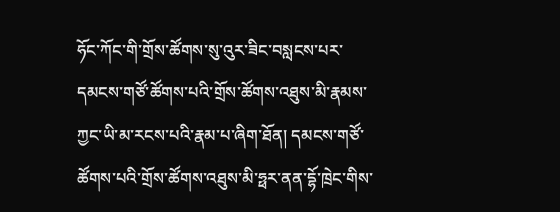ཧོང་ཀོང་གི་གྲོས་ཚོགས་སུ་འུར་ཟིང་བསླངས་པར་དམངས་གཙོ་ཚོགས་པའི་གྲོས་ཚོགས་འཐུས་མི་རྣམས་ཀྱང་ཡི་མ་རངས་པའི་རྣམ་པ་ཞིག་ཐོན། དམངས་གཙོ་ཚོགས་པའི་གྲོས་ཚོགས་འཐུས་མི་ཧྥར་ནན་དྷོ་ཁྲེང་གིས་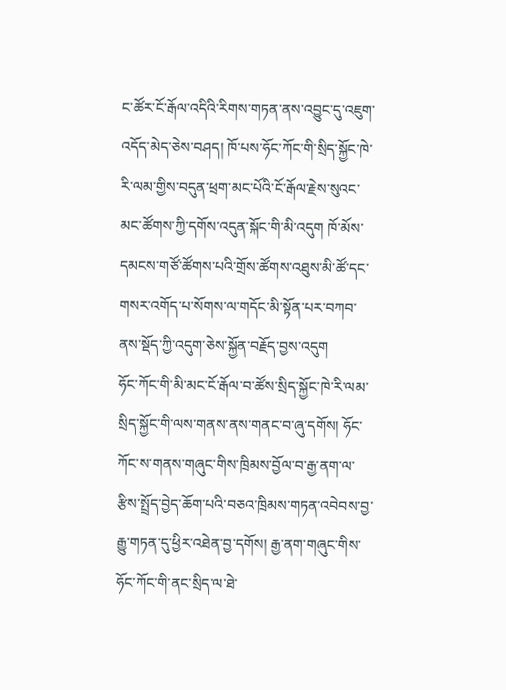ང་ཚོར་ངོ་རྒོལ་འདིའི་རིགས་གཏན་ནས་འབྱུང་དུ་འཇུག་འདོད་མེད་ཅེས་བཤད། ཁོ་པས་ཧོང་ཀོང་གི་སྲིད་སྐྱོང་ཁེ་རི་ལམ་གྱིས་བདུན་ཕྲག་མང་པོའི་ངོ་རྒོལ་རྗེས་སུའང་མང་ཚོགས་ཀྱི་དགོས་འདུན་སྐོང་གི་མི་འདུག ཁོ་མོས་དམངས་གཙོ་ཚོགས་པའི་གྲོས་ཚོགས་འཐུས་མི་ཚོ་དང་གསར་འགོད་པ་སོགས་ལ་གདོང་མི་སྟོན་པར་བཀབ་ནས་སྡོད་ཀྱི་འདུག་ཅེས་སྐྱོན་བརྗོད་བྱས་འདུག
ཧོང་ཀོང་གི་མི་མང་ངོ་རྒོལ་བ་ཚོས་སྲིད་སྐྱོང་ཁེ་རི་ལམ་སྲིད་སྐྱོང་གི་ལས་གནས་ནས་གནང་བ་ཞུ་དགོས། ཧོང་ཀོང་ས་གནས་གཞུང་གིས་ཁྲིམས་བྱོལ་བ་རྒྱ་ནག་ལ་རྩིས་སྤྲོད་བྱེད་ཆོག་པའི་བཅའ་ཁྲིམས་གཏན་འབེབས་བྱ་རྒྱུ་གཏན་དུ་ཕྱིར་འཐེན་བྱ་དགོས། རྒྱ་ནག་གཞུང་གིས་ཧོང་ཀོང་གི་ནང་སྲིད་ལ་ཐེ་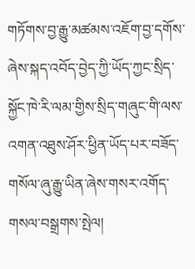གཏོགས་བྱ་རྒྱུ་མཚམས་འཇོག་བྱ་དགོས་ཞེས་སྐད་འབོད་བྱེད་ཀྱི་ཡོད་ཀྱང་སྲིད་སྐྱོང་ཁེ་རི་ལམ་གྱིས་སྲིད་གཞུང་གི་ལས་འགན་འཐུས་ཤོར་ཕྱིན་ཡོད་པར་བཟོད་གསོལ་ཞུ་རྒྱུ་ཡིན་ཞེས་གསར་འགོད་གསལ་བསྒྲགས་སྤེལ།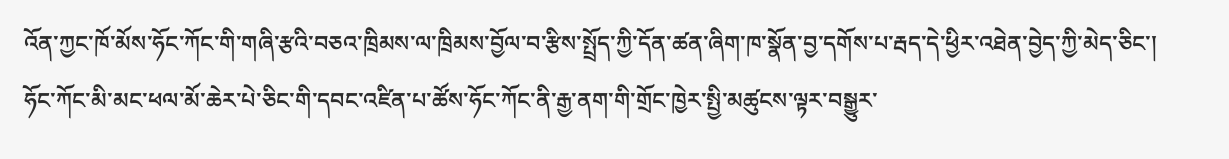འོན་ཀྱང་ཁོ་མོས་ཧོང་ཀོང་གི་གཞི་རྩའི་བཅའ་ཁྲིམས་ལ་ཁྲིམས་བྱོལ་བ་རྩིས་སྤྲོད་ཀྱི་དོན་ཚན་ཞིག་ཁ་སྣོན་བྱ་དགོས་པ་རྦད་དེ་ཕྱིར་འཐེན་བྱེད་ཀྱི་མེད་ཅིང་། ཧོང་ཀོང་མི་མང་ཕལ་མོ་ཆེར་པེ་ཅིང་གི་དབང་འཛིན་པ་ཚོས་ཧོང་ཀོང་ནི་རྒྱ་ནག་གི་གྲོང་ཁྱེར་སྤྱི་མཚུངས་ལྟར་བསྒྱུར་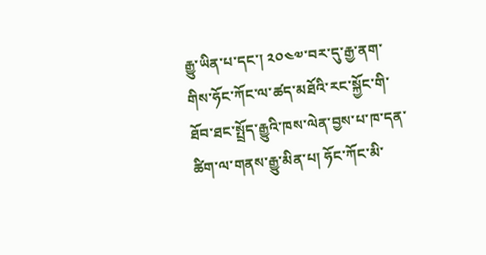རྒྱུ་ཡིན་པ་དང་། ༢༠༤༧་བར་དུ་རྒྱ་ནག་གིས་ཧོང་ཀོང་ལ་ཚད་མཐོའི་རང་སྐྱོང་གི་ཐོབ་ཐང་སྤྲོད་རྒྱུའི་ཁས་ལེན་བྱས་པ་ཁ་དན་ཚིག་ལ་གནས་རྒྱུ་མིན་པ། ཧོང་ཀོང་མི་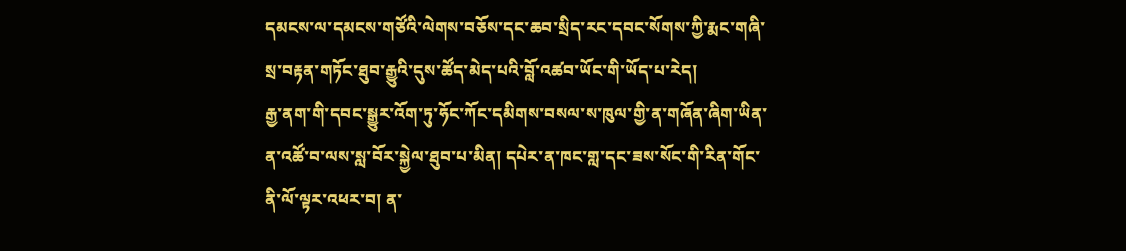དམངས་ལ་དམངས་གཙོའི་ལེགས་བཅོས་དང་ཆབ་སྲིད་རང་དབང་སོགས་ཀྱི་རྨང་གཞི་སྲ་བརྟན་གཏོང་ཐུབ་རྒྱུའི་དུས་ཚོད་མེད་པའི་བློ་འཚབ་ཡོང་གི་ཡོད་པ་རེད།
རྒྱ་ནག་གི་དབང་སྒྱུར་འོག་ཏུ་ཧོང་ཀོང་དམིགས་བསལ་ས་ཁུལ་གྱི་ན་གཞོན་ཞིག་ཡིན་ན་འཚོ་བ་ལས་སླ་བོར་སྐྱེལ་ཐུབ་པ་མིན། དཔེར་ན་ཁང་གླ་དང་ཟས་སོང་གི་རིན་གོང་ནི་ལོ་ལྟར་འཕར་བ། ན་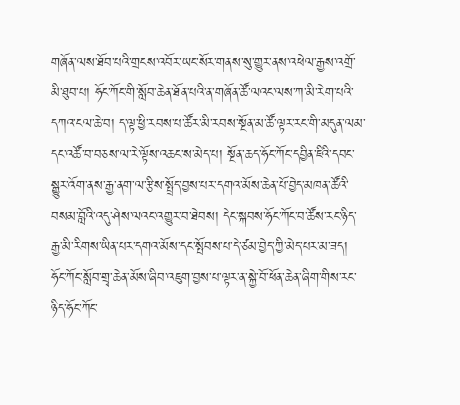གཞོན་ལས་ཐོབ་པའི་གྲངས་འབོར་ཡང་སོར་གནས་སུ་གྱུར་ནས་འཕེལ་རྒྱས་འགྲོ་མི་ཐུབ་པ། ཧོང་ཀོང་གི་སློབ་ཆེན་ཐོན་པའི་ན་གཞོན་ཚོ་ལའང་ལས་ཀ་མི་རེག་པའི་དཀའ་ངལ་ཆེ་བ། ད་ལྟ་ཕྱི་རབས་པ་ཚོར་མི་རབས་སྔོན་མ་ཚོ་ལྟར་རང་གི་མདུན་ལམ་དང་འཚོ་བ་བཅས་ལ་རེ་ལྟོས་འཆང་ས་མེད་པ། སྔོན་ཆད་ཧོང་ཀོང་དབྱིན་ཇིའི་དབང་སྒྱུར་འོག་ནས་རྒྱ་ནག་ལ་རྩིས་སྤྲོད་བྱས་པར་དགའ་མོས་ཆེན་པོ་བྱེད་མཁན་ཚོའི་བསམ་བློའི་འདུ་ཤེས་ལའང་འགྱུར་བ་ཐེབས། དེང་སྐབས་ཧོང་ཀོང་བ་ཚོས་རང་ཉིད་རྒྱ་མི་རིགས་ཡིན་པར་དགའ་མོས་དང་སྤོབས་པ་དེ་ཙམ་བྱེད་ཀྱི་མེད་པར་མ་ཟད། ཧོང་ཀོང་སློབ་གྲྭ་ཆེན་མོས་ཞིབ་འཇུག་བྱས་པ་ལྟར་ན་སྐྱེ་བོ་ཕོན་ཆེན་ཞིག་གིས་རང་ཉིད་ཧོང་ཀོང་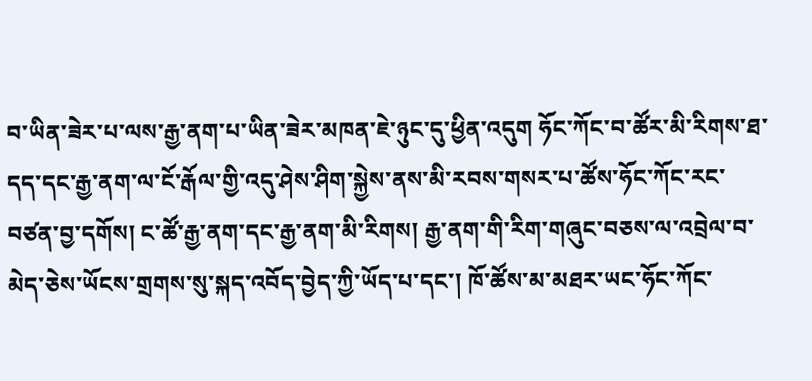བ་ཡིན་ཟེར་པ་ལས་རྒྱ་ནག་པ་ཡིན་ཟེར་མཁན་ཇེ་ཉུང་དུ་ཕྱིན་འདུག ཧོང་ཀོང་བ་ཚོར་མི་རིགས་ཐ་དད་དང་རྒྱ་ནག་ལ་ངོ་རྒོལ་གྱི་འདུ་ཤེས་ཤིག་སྐྱེས་ནས་མི་རབས་གསར་པ་ཚོས་ཧོང་ཀོང་རང་བཙན་བྱ་དགོས། ང་ཚོ་རྒྱ་ནག་དང་རྒྱ་ནག་མི་རིགས། རྒྱ་ནག་གི་རིག་གཞུང་བཅས་ལ་འབྲེལ་བ་མེད་ཅེས་ཡོངས་གྲགས་སུ་སྐད་འབོད་བྱེད་ཀྱི་ཡོད་པ་དང་། ཁོ་ཚོས་མ་མཐར་ཡང་ཧོང་ཀོང་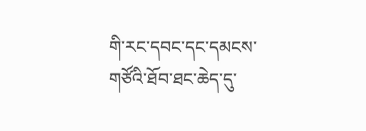གི་རང་དབང་དང་དམངས་གཙོའི་ཐོབ་ཐང་ཆེད་དུ་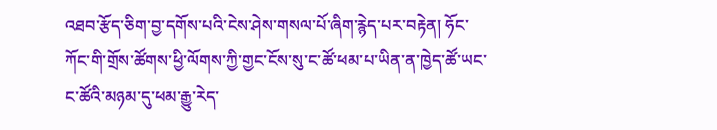འཐབ་རྩོད་ཅིག་བྱ་དགོས་པའི་ངེས་ཤེས་གསལ་པོ་ཞིག་རྙེད་པར་བརྟེན། ཧོང་ཀོང་གི་གྲོས་ཚོགས་ཕྱི་ལོགས་ཀྱི་གྱང་ངོས་སུ་ང་ཚོ་ཕམ་པ་ཡིན་ན་ཁྱེད་ཚོ་ཡང་ང་ཚོའི་མཉམ་དུ་ཕམ་རྒྱུ་རེད་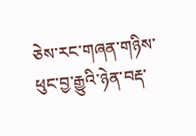ཅེས་རང་གཞན་གཉིས་ཕུང་བྱ་རྒྱུའི་ཉེན་བརྡ་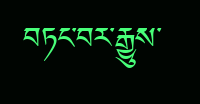བཏང་བར་རྒྱུས་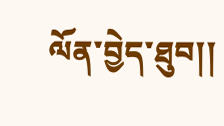ལོན་བྱེད་ཐུབ།།